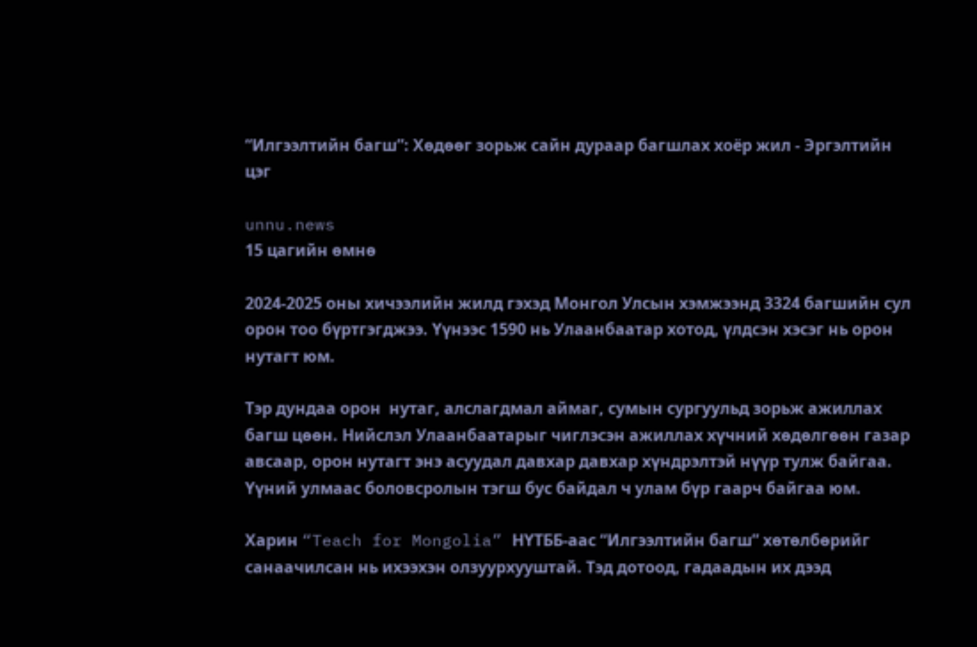“Илгээлтийн багш”: Хөдөөг зорьж сайн дураар багшлах хоёр жил - Эргэлтийн цэг

unnu.news
15 цагийн өмнө

2024-2025 оны хичээлийн жилд гэхэд Монгол Улсын хэмжээнд 3324 багшийн сул орон тоо бүртгэгджээ. Үүнээс 1590 нь Улаанбаатар хотод, үлдсэн хэсэг нь орон нутагт юм.

Тэр дундаа орон  нутаг, алслагдмал аймаг, сумын сургуульд зорьж ажиллах багш цөөн. Нийслэл Улаанбаатарыг чиглэсэн ажиллах хүчний хөдөлгөөн газар авсаар, орон нутагт энэ асуудал давхар давхар хүндрэлтэй нүүр тулж байгаа. Үүний улмаас боловсролын тэгш бус байдал ч улам бүр гаарч байгаа юм.

Харин “Teach for Mongolia” НҮТББ-аас “Илгээлтийн багш” хөтөлбөрийг санаачилсан нь ихээхэн олзуурхууштай. Тэд дотоод, гадаадын их дээд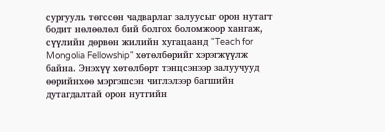сургууль төгссөн чадварлаг залуусыг орон нутагт бодит нөлөөлөл бий болгох боломжоор хангаж, сүүлийн дөрвөн жилийн хугацаанд "Teach for Mongolia Fellowship" хөтөлбөрийг хэрэгжүүлж байна. Энэхүү хөтөлбөрт тэнцсэнээр залуучууд өөрийнхөө мэргэшсэн чиглэлээр багшийн дутагдалтай орон нутгийн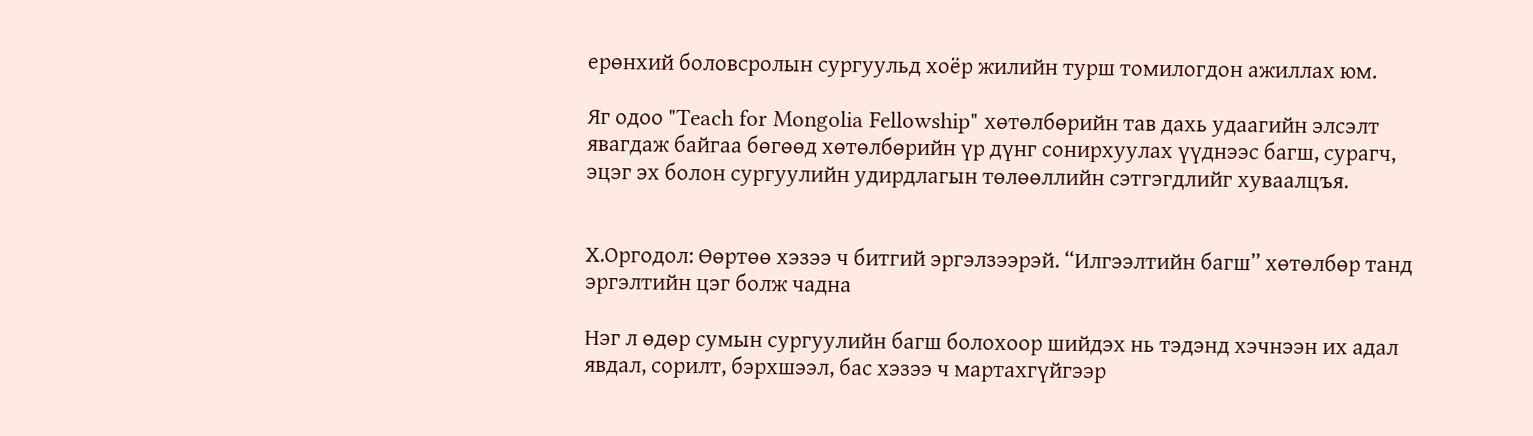ерөнхий боловсролын сургуульд хоёр жилийн турш томилогдон ажиллах юм.

Яг одоо "Teach for Mongolia Fellowship" хөтөлбөрийн тав дахь удаагийн элсэлт явагдаж байгаа бөгөөд хөтөлбөрийн үр дүнг сонирхуулах үүднээс багш, сурагч, эцэг эх болон сургуулийн удирдлагын төлөөллийн сэтгэгдлийг хуваалцъя.


Х.Оргодол: Өөртөө хэзээ ч битгий эргэлзээрэй. “Илгээлтийн багш” хөтөлбөр танд эргэлтийн цэг болж чадна

Нэг л өдөр сумын сургуулийн багш болохоор шийдэх нь тэдэнд хэчнээн их адал явдал, сорилт, бэрхшээл, бас хэзээ ч мартахгүйгээр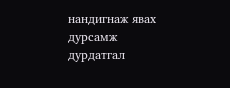нандигнаж явах дурсамж дурдатгал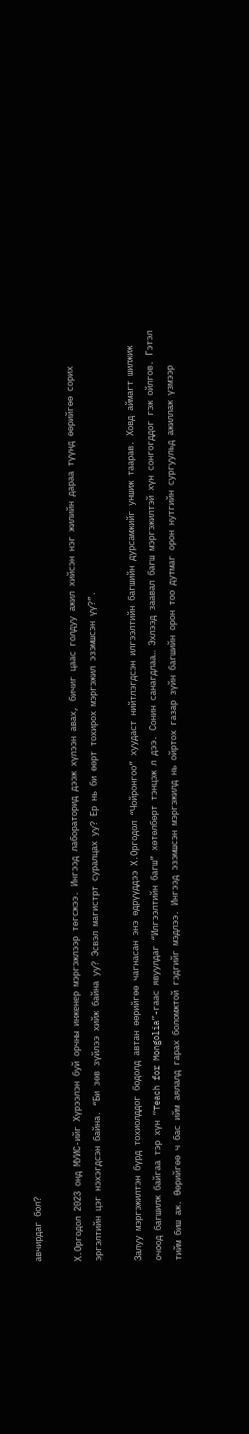авчирдаг бол?

Х.Оргодол 2023 онд МУИС-ийг Хүрээлэн буй орчны инженер мэргэжлээр төгсжээ. Ингээд лабораторид дээж хүлээн авах, бичиг цаас голдуу ажил хийсэн нэг жилийн дараа түүнд өөрийгөө сорих эргэлтийн цэг нэхэгдсэн байна. “Би зөв зүйлээ хийж байна уу? Эсвэл магистрт суралцах уу? Ер нь би өөрт тохирох мэргэжил эзэмшсэн үү?”.

Залуу мэргэжилтэн бүрд тохиолддог бодолд автан өөрийгөө чагнасан энэ өдрүүддээ Х.Оргодол “Чойронгоо” хуудаст нийтлэгдсэн илгээлтийн багшийн дурсамжийг уншиж таарав. Ховд аймагт шилжиж очоод багшилж байгаа тэр хүн “Teach for Mongolia”-гаас явуулдаг “Илгээлтийн багш” хөтөлбөрт тэнцэж л дээ. Сонин санагдлаа… Эхлээд заавал багш мэргэжилтэй хүн сонгогддог гэж ойлгов. Гэтэл тийм биш аж. Өөрийгөө ч бас ийм аялалд гарах боломжтой гэдгийг мэдлээ. Ингээд эзэмшсэн мэргэжилд нь ойртох газар зүйн багшийн орон тоо дутмаг орон нутгийн сургуульд ажиллаж үзмээр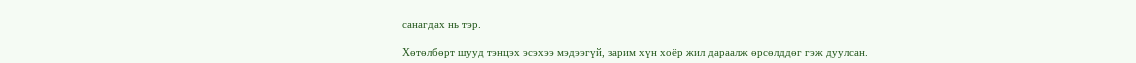санагдах нь тэр.

Хөтөлбөрт шууд тэнцэх эсэхээ мэдээгүй, зарим хүн хоёр жил дараалж өрсөлддөг гэж дуулсан.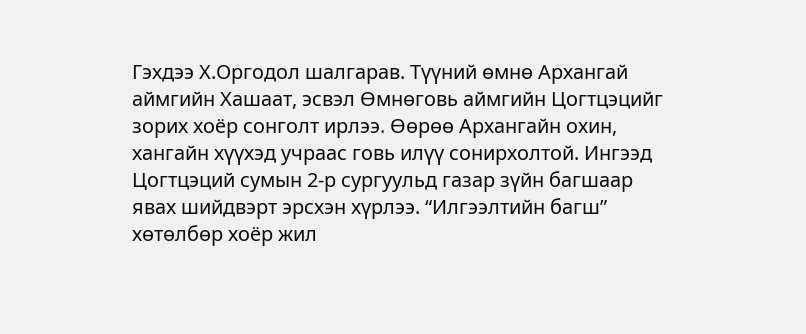Гэхдээ Х.Оргодол шалгарав. Түүний өмнө Архангай аймгийн Хашаат, эсвэл Өмнөговь аймгийн Цогтцэцийг зорих хоёр сонголт ирлээ. Өөрөө Архангайн охин, хангайн хүүхэд учраас говь илүү сонирхолтой. Ингээд Цогтцэций сумын 2-р сургуульд газар зүйн багшаар явах шийдвэрт эрсхэн хүрлээ. “Илгээлтийн багш” хөтөлбөр хоёр жил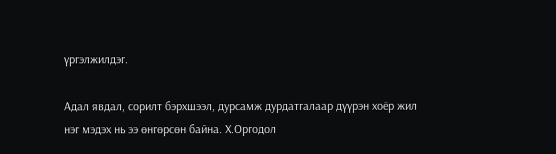үргэлжилдэг.

Адал явдал, сорилт бэрхшээл, дурсамж дурдатгалаар дүүрэн хоёр жил нэг мэдэх нь ээ өнгөрсөн байна. Х.Оргодол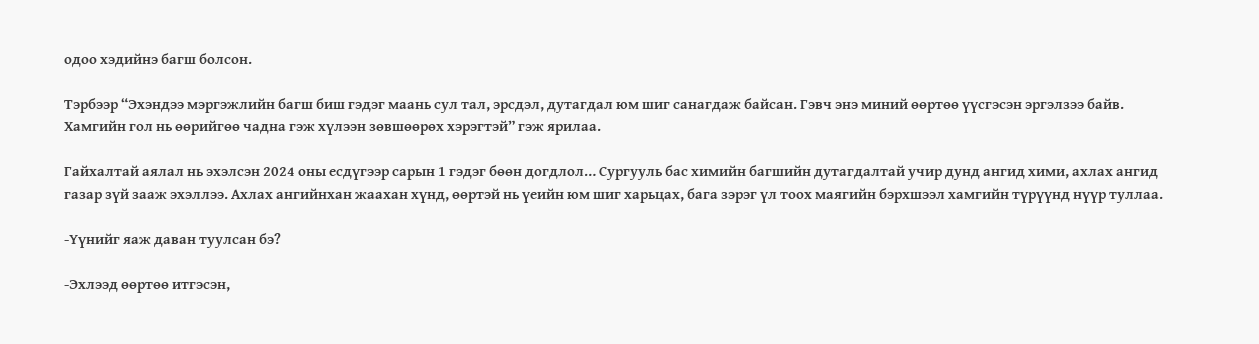одоо хэдийнэ багш болсон.

Тэрбээр “Эхэндээ мэргэжлийн багш биш гэдэг маань сул тал, эрсдэл, дутагдал юм шиг санагдаж байсан. Гэвч энэ миний өөртөө үүсгэсэн эргэлзээ байв. Хамгийн гол нь өөрийгөө чадна гэж хүлээн зөвшөөрөх хэрэгтэй” гэж ярилаа.

Гайхалтай аялал нь эхэлсэн 2024 оны есдүгээр сарын 1 гэдэг бөөн догдлол… Сургууль бас химийн багшийн дутагдалтай учир дунд ангид хими, ахлах ангид газар зүй зааж эхэллээ. Ахлах ангийнхан жаахан хүнд, өөртэй нь үеийн юм шиг харьцах, бага зэрэг үл тоох маягийн бэрхшээл хамгийн түрүүнд нүүр туллаа.

-Үүнийг яаж даван туулсан бэ?

-Эхлээд өөртөө итгэсэн,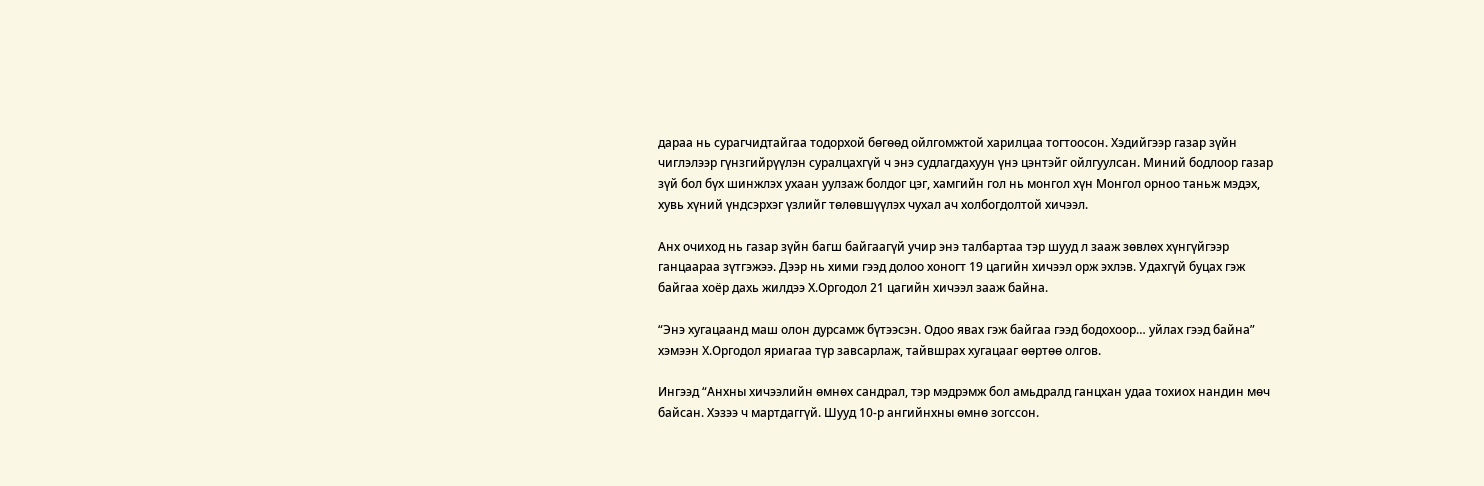дараа нь сурагчидтайгаа тодорхой бөгөөд ойлгомжтой харилцаа тогтоосон. Хэдийгээр газар зүйн чиглэлээр гүнзгийрүүлэн суралцахгүй ч энэ судлагдахуун үнэ цэнтэйг ойлгуулсан. Миний бодлоор газар зүй бол бүх шинжлэх ухаан уулзаж болдог цэг, хамгийн гол нь монгол хүн Монгол орноо таньж мэдэх, хувь хүний үндсэрхэг үзлийг төлөвшүүлэх чухал ач холбогдолтой хичээл.

Анх очиход нь газар зүйн багш байгаагүй учир энэ талбартаа тэр шууд л зааж зөвлөх хүнгүйгээр ганцаараа зүтгэжээ. Дээр нь хими гээд долоо хоногт 19 цагийн хичээл орж эхлэв. Удахгүй буцах гэж байгаа хоёр дахь жилдээ Х.Оргодол 21 цагийн хичээл зааж байна.

“Энэ хугацаанд маш олон дурсамж бүтээсэн. Одоо явах гэж байгаа гээд бодохоор… уйлах гээд байна” хэмээн Х.Оргодол яриагаа түр завсарлаж, тайвшрах хугацааг өөртөө олгов.

Ингээд “Анхны хичээлийн өмнөх сандрал, тэр мэдрэмж бол амьдралд ганцхан удаа тохиох нандин мөч байсан. Хэзээ ч мартдаггүй. Шууд 10-р ангийнхны өмнө зогссон.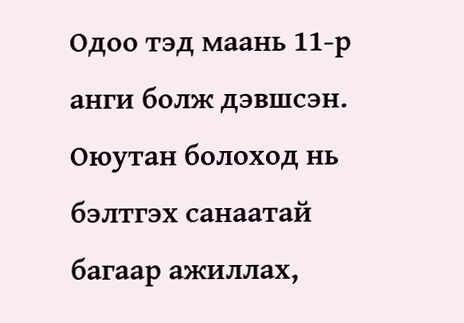Одоо тэд маань 11-р анги болж дэвшсэн. Оюутан болоход нь бэлтгэх санаатай багаар ажиллах,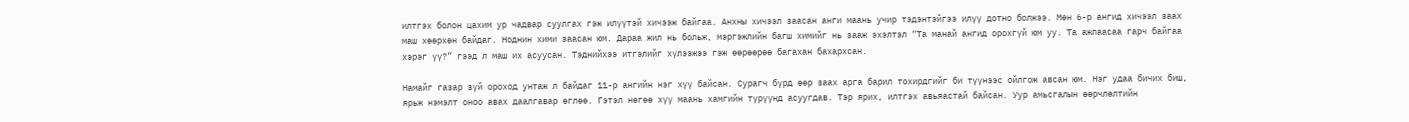илтгэх болон цахим ур чадвар суулгах гэж илүүтэй хичээж байгаа. Анхны хичээл заасан анги маань учир тэдэнтэйгээ илүү дотно болжээ. Мөн 6-р ангид хичээл заах маш хөөрхөн байдаг. Ноднин хими заасан юм. Дараа жил нь больж, мэргэжлийн багш химийг нь зааж эхэлтэл “Та манай ангид орохгүй юм уу. Та ажлаасаа гарч байгаа хэрэг үү?” гээд л маш их асуусан. Тэднийхээ итгэлийг хүлээжээ гэж өөрөөрөө багахан бахархсан.

Намайг газар зүй ороход унтаж л байдаг 11-р ангийн нэг хүү байсан. Сурагч бүрд өөр заах арга барил тохирдгийг би түүнээс ойлгож авсан юм. Нэг удаа бичих биш, ярьж нэмэлт оноо авах даалгавар өглөө. Гэтэл нөгөө хүү маань хамгийн түрүүнд асуугдав. Тэр ярих, илтгэх авьяастай байсан. Уур амьсгалын өөрчлөлтийн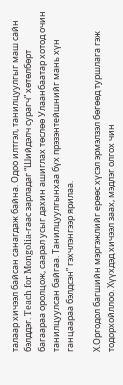талаар хичээл байсан санагдаж байна. Одоо илтгэл, танилцуулгыг маш сайн бэлддэг. Teach for Mongolia-гаас зарладаг “Шийдэлч сурагч” хөтөлбөрт багаараа оролцож, саарал усыг дахин ашиглах төслөө Улаанбаатар хотод очин танилцуулсан байгаа. Танилцуулгынхаа бүх прэзэнтейшнийг мань хүн ганцаараа бэлдсэн” гэхчлэнгээр ярилаа.

Х.Оргодол багшийн мэргэжлийг ерөөс хүсэл эрмэлзэл бөгөөд туршлага гэж тодорхойллоо. Хүүхдэд хичээл заах, мэдлэг олгох чин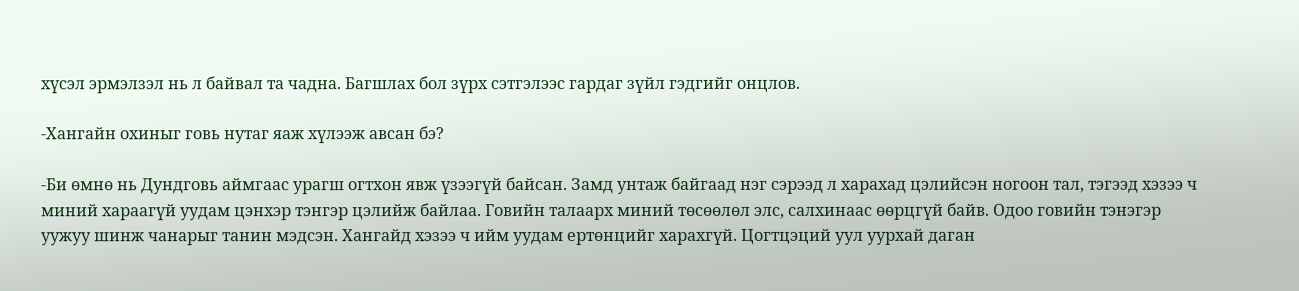хүсэл эрмэлзэл нь л байвал та чадна. Багшлах бол зүрх сэтгэлээс гардаг зүйл гэдгийг онцлов.

-Хангайн охиныг говь нутаг яаж хүлээж авсан бэ?

-Би өмнө нь Дундговь аймгаас урагш огтхон явж үзээгүй байсан. Замд унтаж байгаад нэг сэрээд л харахад цэлийсэн ногоон тал, тэгээд хэзээ ч миний хараагүй уудам цэнхэр тэнгэр цэлийж байлаа. Говийн талаарх миний төсөөлөл элс, салхинаас өөрцгүй байв. Одоо говийн тэнэгэр уужуу шинж чанарыг танин мэдсэн. Хангайд хэзээ ч ийм уудам ертөнцийг харахгүй. Цогтцэций уул уурхай даган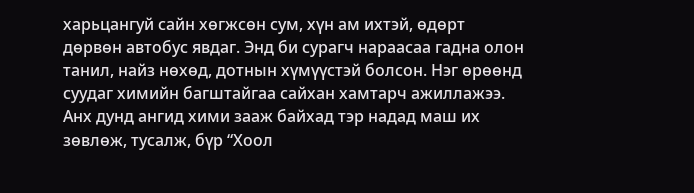харьцангуй сайн хөгжсөн сум, хүн ам ихтэй, өдөрт дөрвөн автобус явдаг. Энд би сурагч нараасаа гадна олон танил, найз нөхөд, дотнын хүмүүстэй болсон. Нэг өрөөнд суудаг химийн багштайгаа сайхан хамтарч ажиллажээ. Анх дунд ангид хими зааж байхад тэр надад маш их зөвлөж, тусалж, бүр “Хоол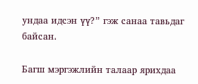ундаа идсэн үү?” гэж санаа тавьдаг байсан.

Багш мэргэжлийн талаар ярихдаа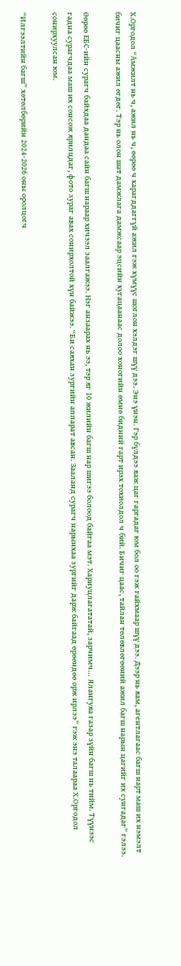Х.Оргодол “Амжилт нь ч, ажил нь ч, өөрөө ч харагддаггүй ажил гэж хүмүүс шоглон хэлдэг шүү дээ. Энэ үнэн. Гэр бүлдээ яаж цаг гаргадаг юм бол оо гэж гайхмаар шүү дээ. Дээр нь яам, агентлагаас багш нарт маш их нэмэлт бичиг цаасны ажил өгдөг. Тэр нь олон шат дамжлага дамжсаар эцсийн хугацаанаас долоо хоногийн өмнө бидний гарт ирэх тохиолдол ч бий. Бичиг цаас, тайлан төлөвлөгөөний ажил багш нарын цагийг их сунгадаг” гэлээ.

Өөрөө ЕБС-ийн сурагч байхдаа дандаа сайн багш нараар хичээл заалгажээ. Нэг анзаарах нь ээ, тэр яг 10 жилийн багш нар шигээ болоод байгаа мэт. Хариуцлагататай, зарчимч… Ялангуяа газар зүйн багш нь тийм. Түүнээс гадна сурагчдаа маш их сонсож ярилцдаг, фото зураг авах сонирхолтой хүн байжээ. “Би саяхан зургийн аппарат авсан. Зааланд сурагч нарынхаа зургийг дарж байгаад өрөөндөө орж ирлээ” гэж энэ талаараа Х.Оргодол сонирхуулсан юм.

“Илгээлтийн багш” хөтөлбөрийн 2024-2026 оны оролцогч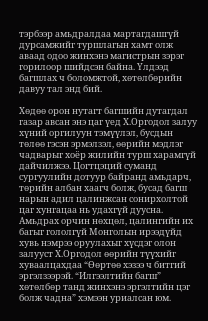тэрбээр амьдралдаа мартагдашгүй дурсамжийг туршлагын хамт олж аваад одоо жинхэнэ магистрын зэрэг горилоор шийдсэн байна. Үлдээд багшлах ч боломжтой, хөтөлбөрийн давуу тал энд бий.

Хөдөө орон нутагт багшийн дутагдал газар авсан энэ цаг үед Х.Оргодол залуу хүний оргилуун тэмүүлэл, бусдын төлөө гэсэн эрмэлзэл, өөрийн мэдлэг чадварыг хоёр жилийн турш харамгүй дайчилжээ. Цогтцэций суманд сургуулийн дотуур байранд амьдарч, төрийн албан хаагч болж, бусад багш нарын адил цалинжсан сонирхолтой цаг хунгацаа нь удахгүй дуусна. Амьдрах орчин нөхцөл, цалингийн их багыг гололгүй Монголын ирээдүйд хувь нэмрээ оруулахыг хүсдэг олон залууст Х.Оргодол өөрийн түүхийг хуваалцахдаа “Өөртөө хэзээ ч битгий эргэлзээрэй. “Илгээлтийн багш” хөтөлбөр танд жинхэнэ эргэлтийн цэг болж чадна” хэмээн уриалсан юм.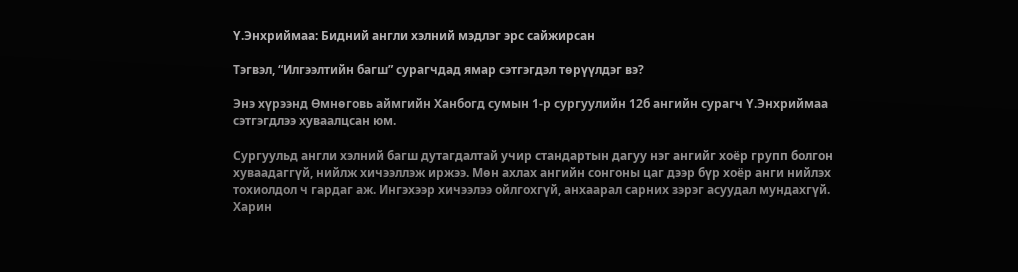Ү.Энхриймаа: Бидний англи хэлний мэдлэг эрс сайжирсан

Тэгвэл, “Илгээлтийн багш” сурагчдад ямар сэтгэгдэл төрүүлдэг вэ?

Энэ хүрээнд Өмнөговь аймгийн Ханбогд сумын 1-р сургуулийн 12б ангийн сурагч Ү.Энхриймаа сэтгэгдлээ хуваалцсан юм.

Сургуульд англи хэлний багш дутагдалтай учир стандартын дагуу нэг ангийг хоёр групп болгон хуваадаггүй, нийлж хичээллэж иржээ. Мөн ахлах ангийн сонгоны цаг дээр бүр хоёр анги нийлэх тохиолдол ч гардаг аж. Ингэхээр хичээлээ ойлгохгүй, анхаарал сарних зэрэг асуудал мундахгүй. Харин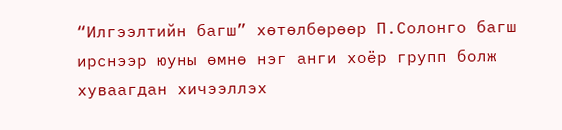“Илгээлтийн багш” хөтөлбөрөөр П.Солонго багш ирснээр юуны өмнө нэг анги хоёр групп болж хуваагдан хичээллэх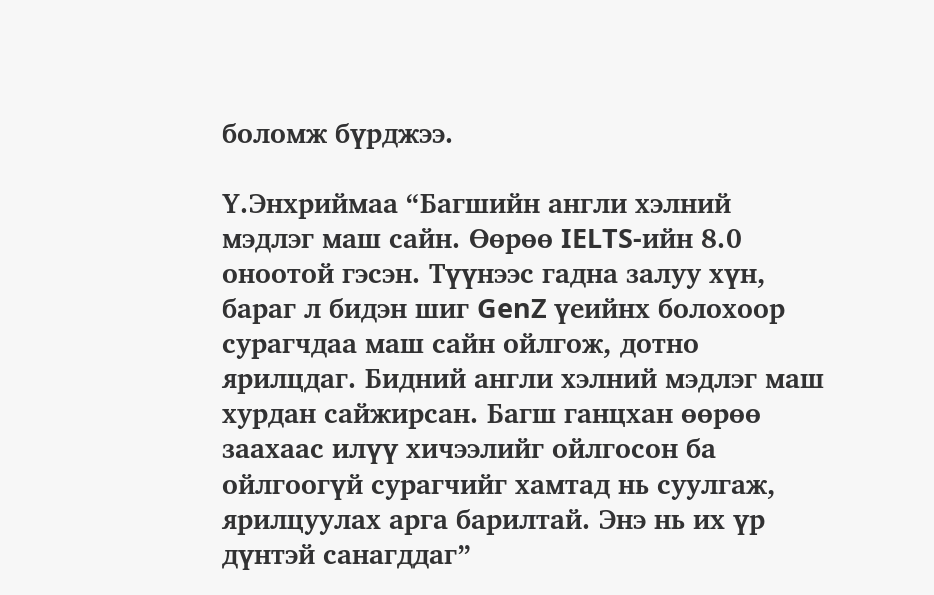боломж бүрджээ.

Ү.Энхриймаа “Багшийн англи хэлний мэдлэг маш сайн. Өөрөө IELTS-ийн 8.0 оноотой гэсэн. Түүнээс гадна залуу хүн, бараг л бидэн шиг GenZ үеийнх болохоор сурагчдаа маш сайн ойлгож, дотно ярилцдаг. Бидний англи хэлний мэдлэг маш хурдан сайжирсан. Багш ганцхан өөрөө заахаас илүү хичээлийг ойлгосон ба ойлгоогүй сурагчийг хамтад нь суулгаж, ярилцуулах арга барилтай. Энэ нь их үр дүнтэй санагддаг”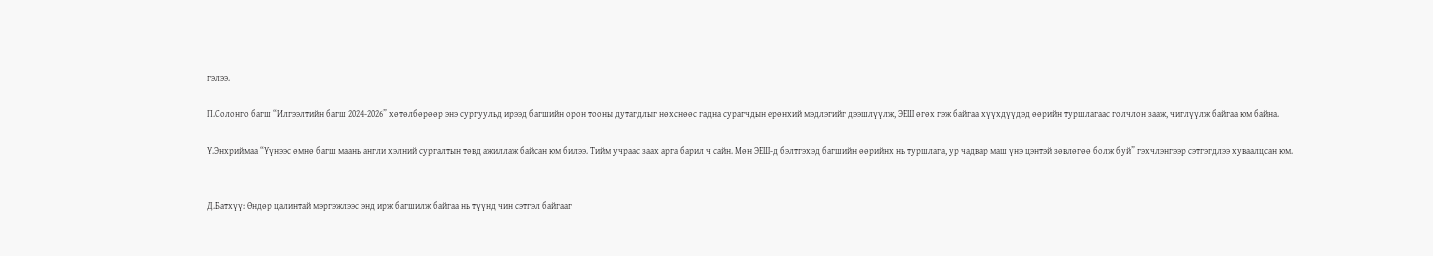гэлээ.

П.Солонго багш “Илгээлтийн багш 2024-2026” хөтөлбөрөөр энэ сургуульд ирээд багшийн орон тооны дутагдлыг нөхснөөс гадна сурагчдын ерөнхий мэдлэгийг дээшлүүлж, ЭЕШ өгөх гэж байгаа хүүхдүүдэд өөрийн туршлагаас голчлон зааж, чиглүүлж байгаа юм байна.

Ү.Энхриймаа “Үүнээс өмнө багш маань англи хэлний сургалтын төвд ажиллаж байсан юм билээ. Тийм учраас заах арга барил ч сайн. Мөн ЭЕШ-д бэлтгэхэд багшийн өөрийнх нь туршлага, ур чадвар маш үнэ цэнтэй зөвлөгөө болж буй” гэхчлэнгээр сэтгэгдлээ хуваалцсан юм.


Д.Батхүү: Өндөр цалинтай мэргэжлээс энд ирж багшилж байгаа нь түүнд чин сэтгэл байгааг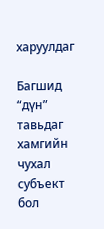харуулдаг

Багшид “дүн” тавьдаг хамгийн чухал субъект бол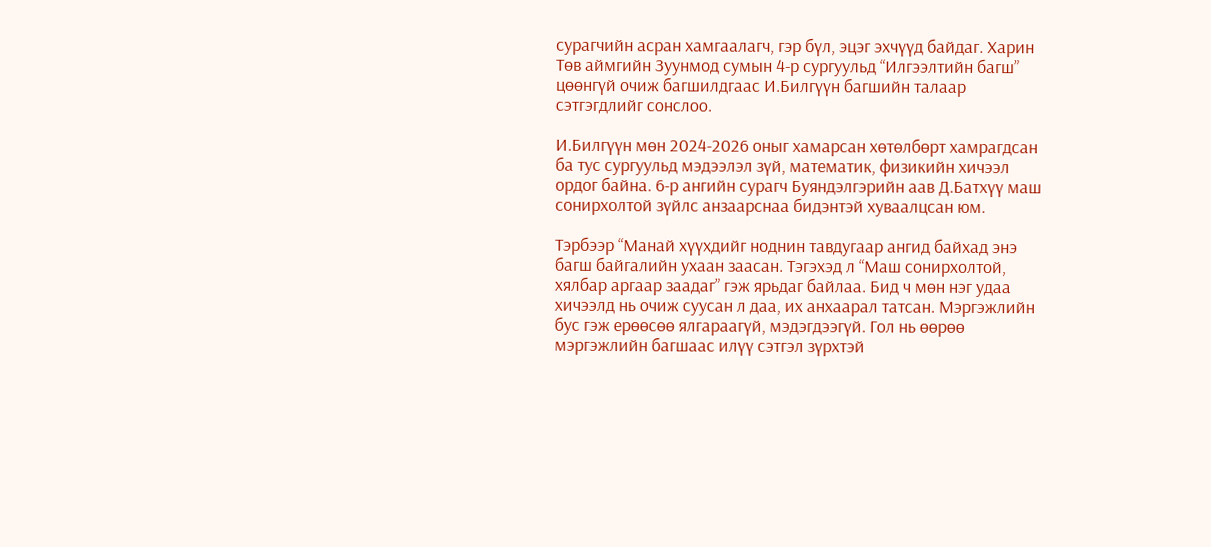сурагчийн асран хамгаалагч, гэр бүл, эцэг эхчүүд байдаг. Харин Төв аймгийн Зуунмод сумын 4-р сургуульд “Илгээлтийн багш” цөөнгүй очиж багшилдгаас И.Билгүүн багшийн талаар сэтгэгдлийг сонслоо.

И.Билгүүн мөн 2024-2026 оныг хамарсан хөтөлбөрт хамрагдсан ба тус сургуульд мэдээлэл зүй, математик, физикийн хичээл ордог байна. 6-р ангийн сурагч Буяндэлгэрийн аав Д.Батхүү маш сонирхолтой зүйлс анзаарснаа бидэнтэй хуваалцсан юм.

Тэрбээр “Манай хүүхдийг ноднин тавдугаар ангид байхад энэ багш байгалийн ухаан заасан. Тэгэхэд л “Маш сонирхолтой, хялбар аргаар заадаг” гэж ярьдаг байлаа. Бид ч мөн нэг удаа хичээлд нь очиж суусан л даа, их анхаарал татсан. Мэргэжлийн бус гэж ерөөсөө ялгараагүй, мэдэгдээгүй. Гол нь өөрөө мэргэжлийн багшаас илүү сэтгэл зүрхтэй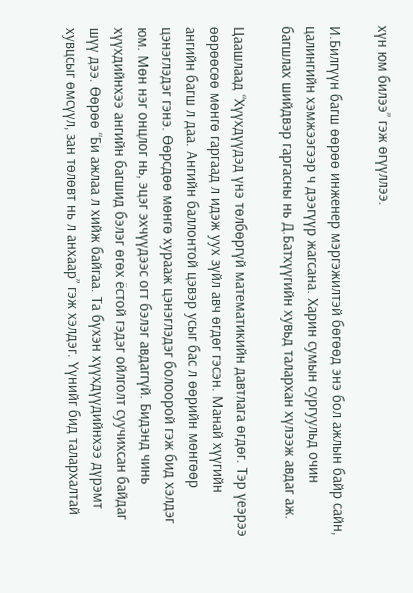хүн юм билээ” гэж өгүүллээ.

И.Билгүүн багш өөрөө инженер мэргэжилтэй бөгөөд энэ бол ажлын байр сайн, цалингийн хэмжээгээр ч дээгүүр жагсана. Харин сумын сургуульд очин багшлах шийдвэр гаргасны нь Д.Батхүүгийн хувьд талархан хүлээж авдаг аж.

Цаашлаад “Хүүхдүүдэд үнэ төлбөргүй математикийн давтлага өгдөг. Тэр үеэрээ өөрөөсөө мөнгө гаргаад л идэж уух зүйл авч өгдөг гэсэн. Манай хүүгийн ангийн багш л даа. Ангийн баллонтой цэвэр усыг бас л өөрийн мөнгөөр цэнэглэдэг гэнэ. Өөрсдөө мөнгө хурааж цэнэглэдэг болоорой гэж бид хэлдэг юм. Мөн нэг онцлог нь, эцэг эхчүүдээс огт бэлэг авдаггүй. Бидэнд чинь хүүхдийнхээ ангийн багшид бэлэг өгөх ёстой гэдэг ойлголт суучихсан байдаг шүү дээ. Өөрөө “Би ажлаа л хийж байгаа. Та бүхэн хүүхдүүдийнхээ дүрэмт хувцсыг өмсүүл, зан төлөвт нь л анхаар” гэж хэлдэг. Үүнийг бид талархалтай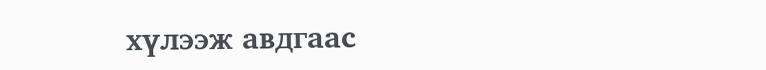хүлээж авдгаас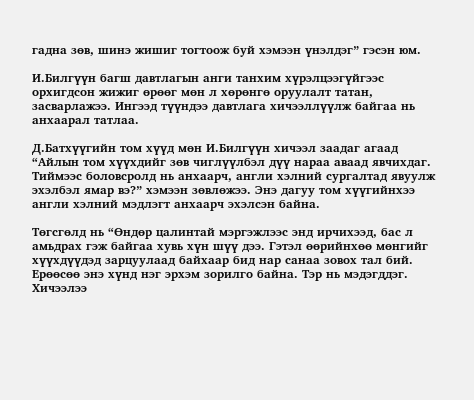гадна зөв, шинэ жишиг тогтоож буй хэмээн үнэлдэг” гэсэн юм.

И.Билгүүн багш давтлагын анги танхим хүрэлцээгүйгээс орхигдсон жижиг өрөөг мөн л хөрөнгө оруулалт татан, засварлажээ. Ингээд түүндээ давтлага хичээллүүлж байгаа нь анхаарал татлаа.

Д.Батхүүгийн том хүүд мөн И.Билгүүн хичээл заадаг агаад “Айлын том хүүхдийг зөв чиглүүлбэл дүү нараа аваад явчихдаг. Тиймээс боловсролд нь анхаарч, англи хэлний сургалтад явуулж эхэлбэл ямар вэ?” хэмээн зөвлөжээ. Энэ дагуу том хүүгийнхээ англи хэлний мэдлэгт анхаарч эхэлсэн байна.

Төгсгөлд нь “Өндөр цалинтай мэргэжлээс энд ирчихээд, бас л амьдрах гэж байгаа хувь хүн шүү дээ. Гэтэл өөрийнхөө мөнгийг хүүхдүүдэд зарцуулаад байхаар бид нар санаа зовох тал бий. Ерөөсөө энэ хүнд нэг эрхэм зорилго байна. Тэр нь мэдэгддэг. Хичээлээ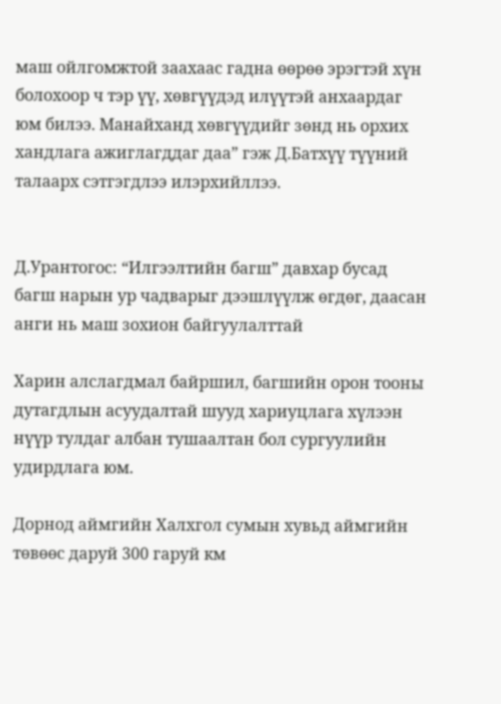маш ойлгомжтой заахаас гадна өөрөө эрэгтэй хүн болохоор ч тэр үү, хөвгүүдэд илүүтэй анхаардаг юм билээ. Манайханд хөвгүүдийг зөнд нь орхих хандлага ажиглагддаг даа” гэж Д.Батхүү түүний талаарх сэтгэгдлээ илэрхийллээ.


Д.Урантогос: “Илгээлтийн багш” давхар бусад багш нарын ур чадварыг дээшлүүлж өгдөг, даасан анги нь маш зохион байгуулалттай

Харин алслагдмал байршил, багшийн орон тооны дутагдлын асуудалтай шууд хариуцлага хүлээн нүүр тулдаг албан тушаалтан бол сургуулийн удирдлага юм.

Дорнод аймгийн Халхгол сумын хувьд аймгийн төвөөс даруй 300 гаруй км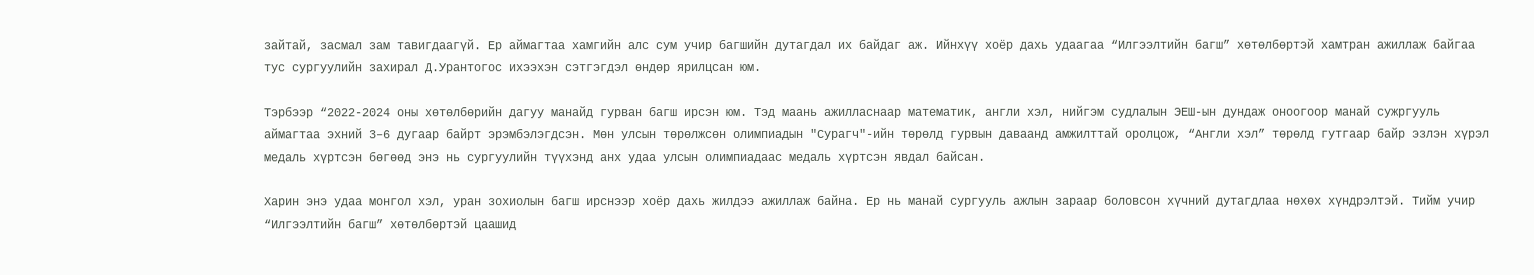зайтай, засмал зам тавигдаагүй. Ер аймагтаа хамгийн алс сум учир багшийн дутагдал их байдаг аж. Ийнхүү хоёр дахь удаагаа “Илгээлтийн багш” хөтөлбөртэй хамтран ажиллаж байгаа тус сургуулийн захирал Д.Урантогос ихээхэн сэтгэгдэл өндөр ярилцсан юм.

Тэрбээр “2022-2024 оны хөтөлбөрийн дагуу манайд гурван багш ирсэн юм. Тэд маань ажилласнаар математик, англи хэл, нийгэм судлалын ЭЕШ-ын дундаж оноогоор манай сужргууль аймагтаа эхний 3–6 дугаар байрт эрэмбэлэгдсэн. Мөн улсын төрөлжсөн олимпиадын "Сурагч"-ийн төрөлд гурвын даваанд амжилттай оролцож, “Англи хэл” төрөлд гутгаар байр эзлэн хүрэл медаль хүртсэн бөгөөд энэ нь сургуулийн түүхэнд анх удаа улсын олимпиадаас медаль хүртсэн явдал байсан.

Харин энэ удаа монгол хэл, уран зохиолын багш ирснээр хоёр дахь жилдээ ажиллаж байна. Ер нь манай сургууль ажлын зараар боловсон хүчний дутагдлаа нөхөх хүндрэлтэй. Тийм учир “Илгээлтийн багш” хөтөлбөртэй цаашид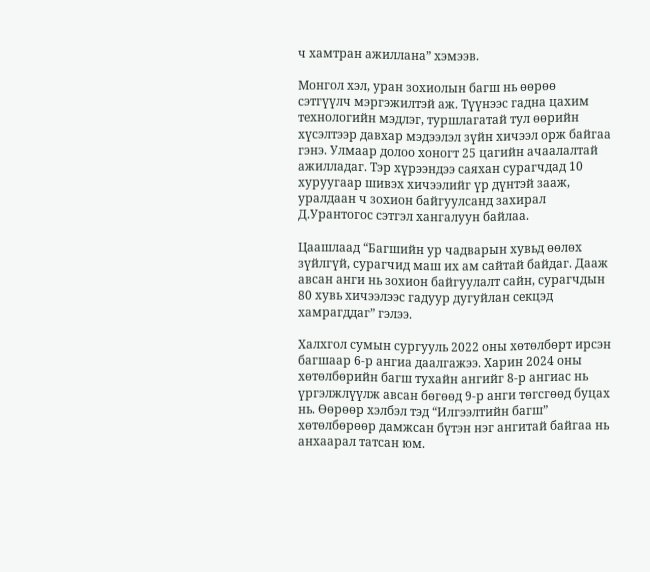ч хамтран ажиллана” хэмээв.

Монгол хэл, уран зохиолын багш нь өөрөө сэтгүүлч мэргэжилтэй аж. Түүнээс гадна цахим технологийн мэдлэг, туршлагатай тул өөрийн хүсэлтээр давхар мэдээлэл зүйн хичээл орж байгаа гэнэ. Улмаар долоо хоногт 25 цагийн ачаалалтай ажилладаг. Тэр хүрээндээ саяхан сурагчдад 10 хуруугаар шивэх хичээлийг үр дүнтэй зааж, уралдаан ч зохион байгуулсанд захирал Д.Урантогос сэтгэл хангалуун байлаа.

Цаашлаад “Багшийн ур чадварын хувьд өөлөх зүйлгүй, сурагчид маш их ам сайтай байдаг. Дааж авсан анги нь зохион байгуулалт сайн, сурагчдын 80 хувь хичээлээс гадуур дугуйлан секцэд хамрагддаг” гэлээ.

Халхгол сумын сургууль 2022 оны хөтөлбөрт ирсэн багшаар 6-р ангиа даалгажээ. Харин 2024 оны хөтөлбөрийн багш тухайн ангийг 8-р ангиас нь үргэлжлүүлж авсан бөгөөд 9-р анги төгсгөөд буцах нь. Өөрөөр хэлбэл тэд “Илгээлтийн багш” хөтөлбөрөөр дамжсан бүтэн нэг ангитай байгаа нь анхаарал татсан юм.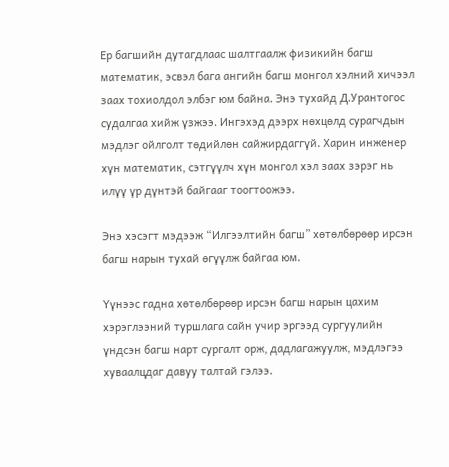Ер багшийн дутагдлаас шалтгаалж физикийн багш математик, эсвэл бага ангийн багш монгол хэлний хичээл заах тохиолдол элбэг юм байна. Энэ тухайд Д.Урантогос судалгаа хийж үзжээ. Ингэхэд дээрх нөхцөлд сурагчдын мэдлэг ойлголт төдийлөн сайжирдаггүй. Харин инженер хүн математик, сэтгүүлч хүн монгол хэл заах зэрэг нь илүү үр дүнтэй байгааг тоогтоожээ.

Энэ хэсэгт мэдээж “Илгээлтийн багш” хөтөлбөрөөр ирсэн багш нарын тухай өгүүлж байгаа юм.

Үүнээс гадна хөтөлбөрөөр ирсэн багш нарын цахим хэрэглээний туршлага сайн учир эргээд сургуулийн үндсэн багш нарт сургалт орж, дадлагажуулж, мэдлэгээ хуваалцдаг давуу талтай гэлээ.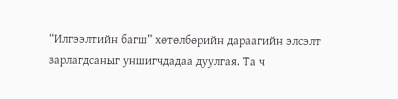“Илгээлтийн багш” хөтөлбөрийн дараагийн элсэлт зарлагдсаныг уншигчдадаа дуулгая. Та ч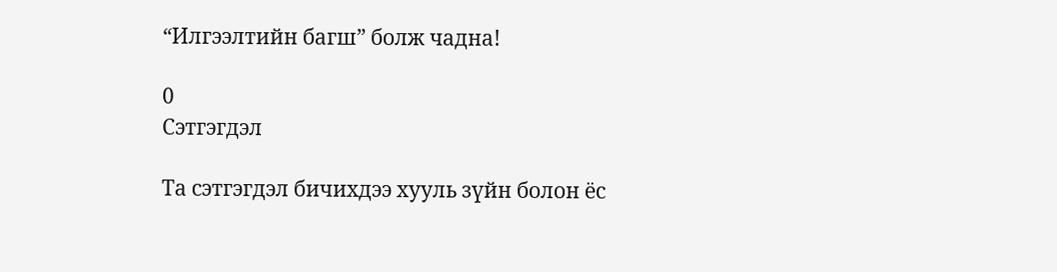“Илгээлтийн багш” болж чадна!

0
Сэтгэгдэл

Та сэтгэгдэл бичихдээ хууль зүйн болон ёс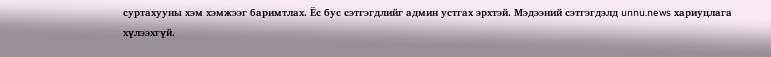суртахууны хэм хэмжээг баримтлах. Ёс бус сэтгэгдлийг админ устгах эрхтэй. Мэдээний сэтгэгдэлд unnu.news хариуцлага хүлээхгүй.